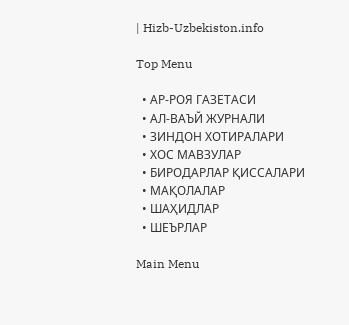| Hizb-Uzbekiston.info

Top Menu

  • АР-РОЯ ГАЗЕТАСИ
  • АЛ-ВАЪЙ ЖУРНАЛИ
  • ЗИНДОН ХОТИРАЛАРИ
  • ХОС МАВЗУЛАР
  • БИРОДАРЛАР ҚИССАЛАРИ
  • МАҚОЛАЛАР
  • ШАҲИДЛАР
  • ШЕЪРЛАР

Main Menu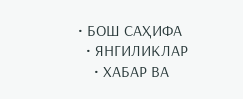• БОШ САҲИФА
  • ЯНГИЛИКЛАР
    • ХАБАР ВА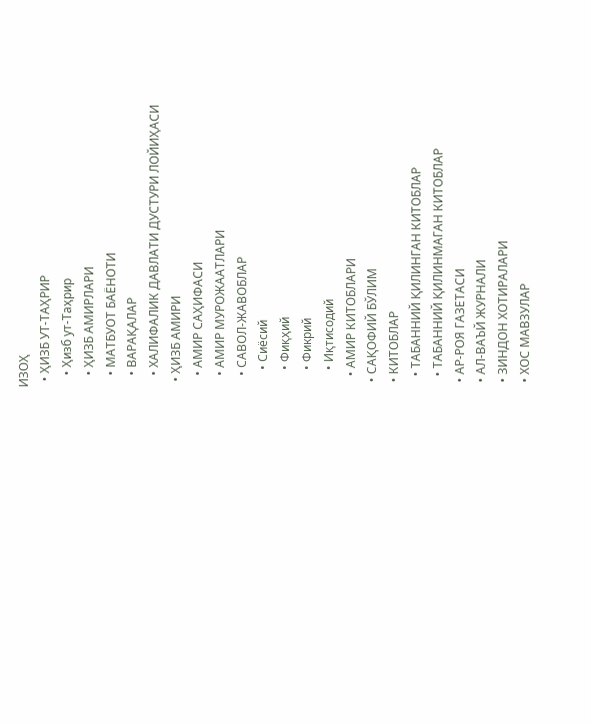ИЗОҲ
  • ҲИЗБ УТ-ТАҲРИР
    • Ҳизб ут-Таҳрир
    • ҲИЗБ АМИРЛАРИ
    • МАТБУОТ БАЁНОТИ
    • ВАРАҚАЛАР
    • ХАЛИФАЛИК ДАВЛАТИ ДУСТУРИ ЛОЙИҲАСИ
  • ҲИЗБ АМИРИ
    • АМИР САҲИФАСИ
    • АМИР МУРОЖААТЛАРИ
    • САВОЛ-ЖАВОБЛАР
      • Сиёсий
      • Фиқҳий
      • Фикрий
      • Иқтисодий
    • АМИР КИТОБЛАРИ
  • САҚОФИЙ БЎЛИМ
  • КИТОБЛАР
    • ТАБАННИЙ ҚИЛИНГАН КИТОБЛАР
    • ТАБАННИЙ ҚИЛИНМАГАН КИТОБЛАР
  • АР-РОЯ ГАЗЕТАСИ
  • АЛ-ВАЪЙ ЖУРНАЛИ
  • ЗИНДОН ХОТИРАЛАРИ
  • ХОС МАВЗУЛАР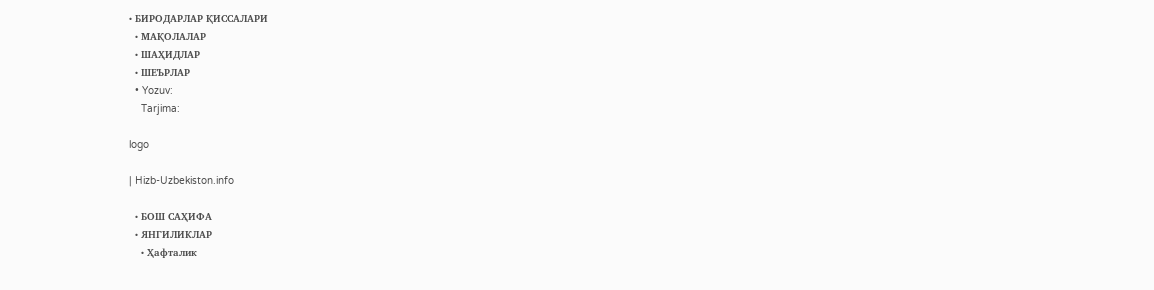• БИРОДАРЛАР ҚИССАЛАРИ
  • МАҚОЛАЛАР
  • ШАҲИДЛАР
  • ШЕЪРЛАР
  • Yozuv:
    Tarjima:

logo

| Hizb-Uzbekiston.info

  • БОШ САҲИФА
  • ЯНГИЛИКЛАР
    • Ҳафталик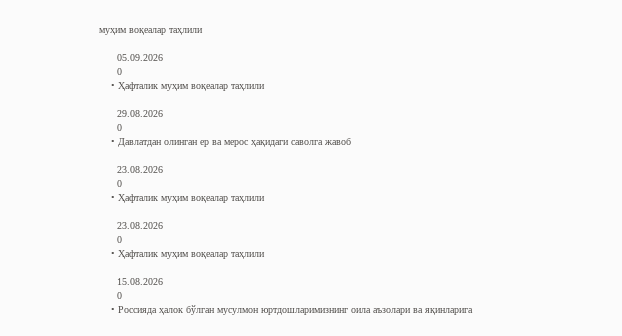муҳим воқеалар таҳлили

      05.09.2026
      0
    • Ҳафталик муҳим воқеалар таҳлили

      29.08.2026
      0
    • Давлатдан олинган ер ва мерос ҳақидаги саволга жавоб

      23.08.2026
      0
    • Ҳафталик муҳим воқеалар таҳлили

      23.08.2026
      0
    • Ҳафталик муҳим воқеалар таҳлили

      15.08.2026
      0
    • Россияда ҳалок бўлган мусулмон юртдошларимизнинг оила аъзолари ва яқинларига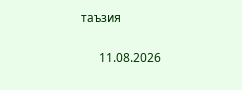таъзия

      11.08.2026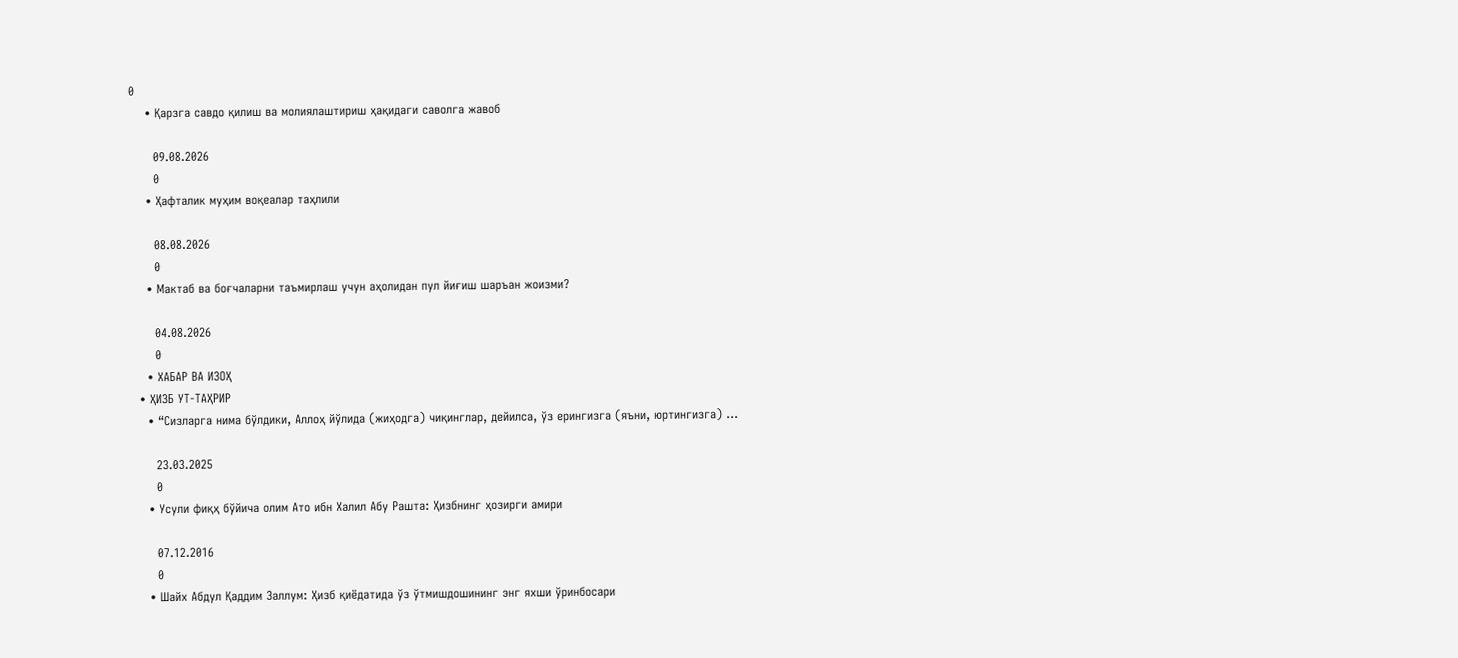0
    • Қарзга савдо қилиш ва молиялаштириш ҳақидаги саволга жавоб

      09.08.2026
      0
    • Ҳафталик муҳим воқеалар таҳлили

      08.08.2026
      0
    • Мактаб ва боғчаларни таъмирлаш учун аҳолидан пул йиғиш шаръан жоизми?

      04.08.2026
      0
    • ХАБАР ВА ИЗОҲ
  • ҲИЗБ УТ-ТАҲРИР
    • “Сизларга нима бўлдики, Аллоҳ йўлида (жиҳодга) чиқинглар, дейилса, ўз ерингизга (яъни, юртингизга) ...

      23.03.2025
      0
    • Усули фиқҳ бўйича олим Ато ибн Халил Абу Рашта: Ҳизбнинг ҳозирги амири

      07.12.2016
      0
    • Шайх Абдул Қаддим Заллум: Ҳизб қиёдатида ўз ўтмишдошининг энг яхши ўринбосари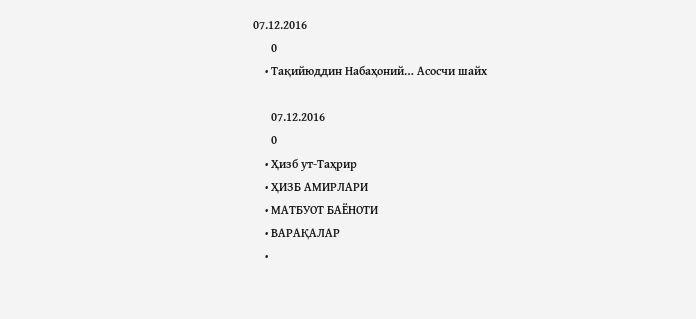07.12.2016
      0
    • Тақийюддин Набаҳоний… Асосчи шайх

      07.12.2016
      0
    • Ҳизб ут-Таҳрир
    • ҲИЗБ АМИРЛАРИ
    • МАТБУОТ БАЁНОТИ
    • ВАРАҚАЛАР
    •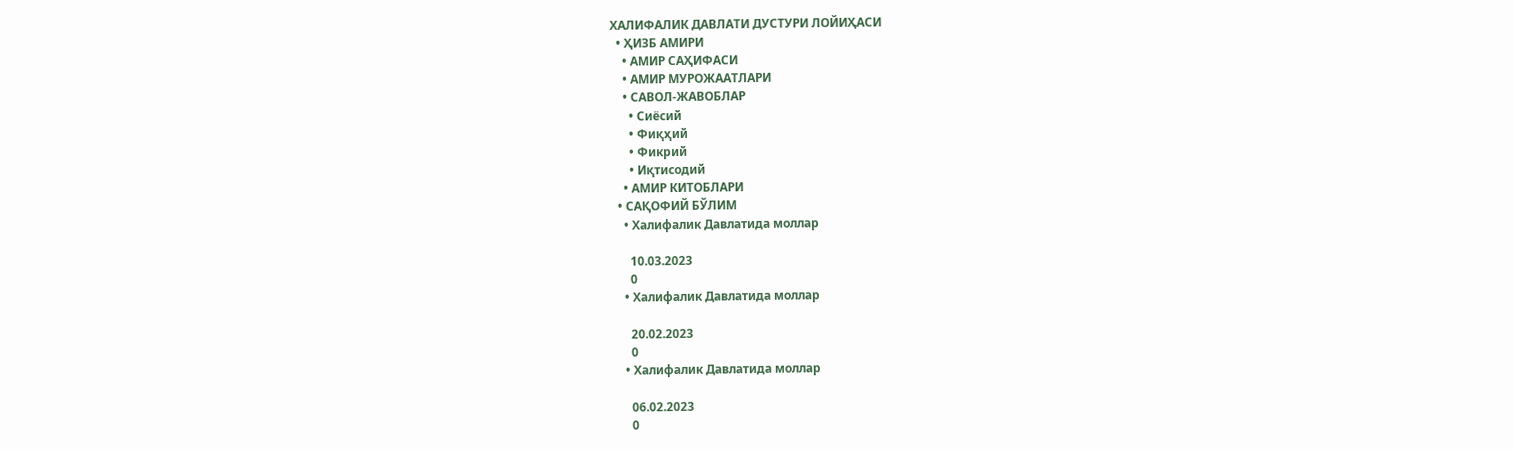ХАЛИФАЛИК ДАВЛАТИ ДУСТУРИ ЛОЙИҲАСИ
  • ҲИЗБ АМИРИ
    • АМИР САҲИФАСИ
    • АМИР МУРОЖААТЛАРИ
    • САВОЛ-ЖАВОБЛАР
      • Сиёсий
      • Фиқҳий
      • Фикрий
      • Иқтисодий
    • АМИР КИТОБЛАРИ
  • САҚОФИЙ БЎЛИМ
    • Халифалик Давлатида моллар

      10.03.2023
      0
    • Халифалик Давлатида моллар

      20.02.2023
      0
    • Халифалик Давлатида моллар

      06.02.2023
      0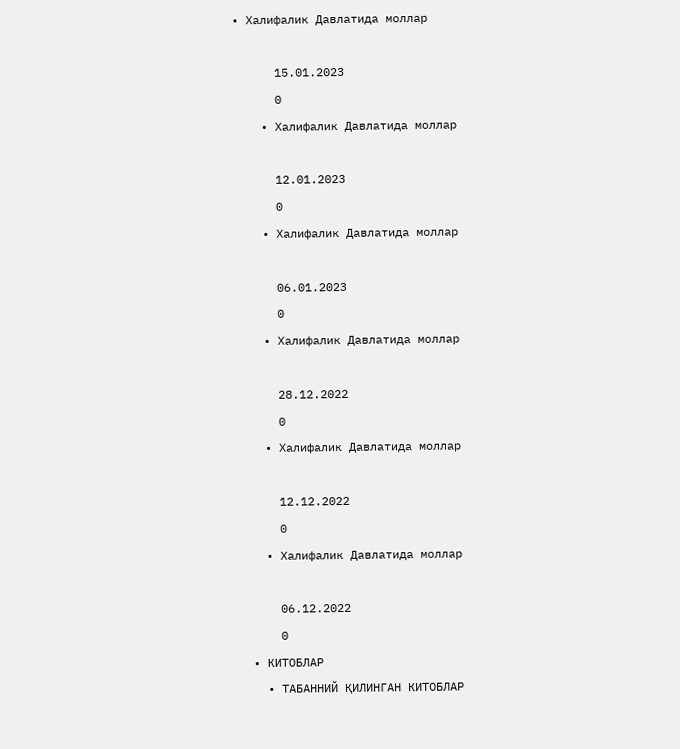• Халифалик Давлатида моллар

      15.01.2023
      0
    • Халифалик Давлатида моллар

      12.01.2023
      0
    • Халифалик Давлатида моллар

      06.01.2023
      0
    • Халифалик Давлатида моллар

      28.12.2022
      0
    • Халифалик Давлатида моллар

      12.12.2022
      0
    • Халифалик Давлатида моллар

      06.12.2022
      0
  • КИТОБЛАР
    • ТАБАННИЙ ҚИЛИНГАН КИТОБЛАР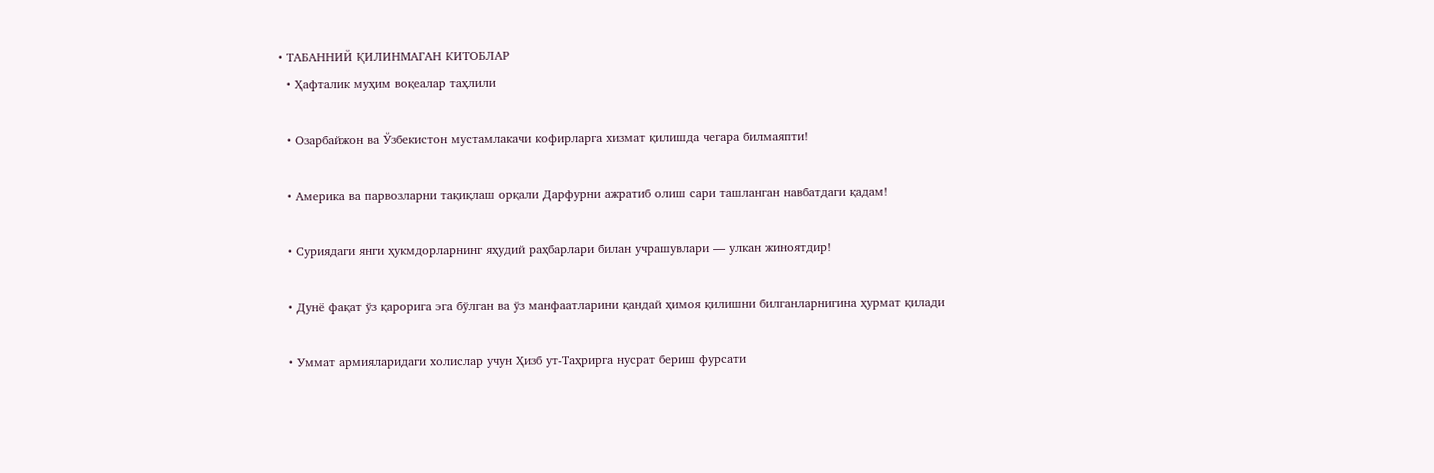• ТАБАННИЙ ҚИЛИНМАГАН КИТОБЛАР
  • Ҳафталик муҳим воқеалар таҳлили

  • Озарбайжон ва Ўзбекистон мустамлакачи кофирларга хизмат қилишда чегара билмаяпти!

  • Америка ва парвозларни тақиқлаш орқали Дарфурни ажратиб олиш сари ташланган навбатдаги қадам!

  • Суриядаги янги ҳукмдорларнинг яҳудий раҳбарлари билан учрашувлари — улкан жиноятдир!

  • Дунё фақат ўз қарорига эга бўлган ва ўз манфаатларини қандай ҳимоя қилишни билганларнигина ҳурмат қилади

  • Уммат армияларидаги холислар учун Ҳизб ут-Таҳрирга нусрат бериш фурсати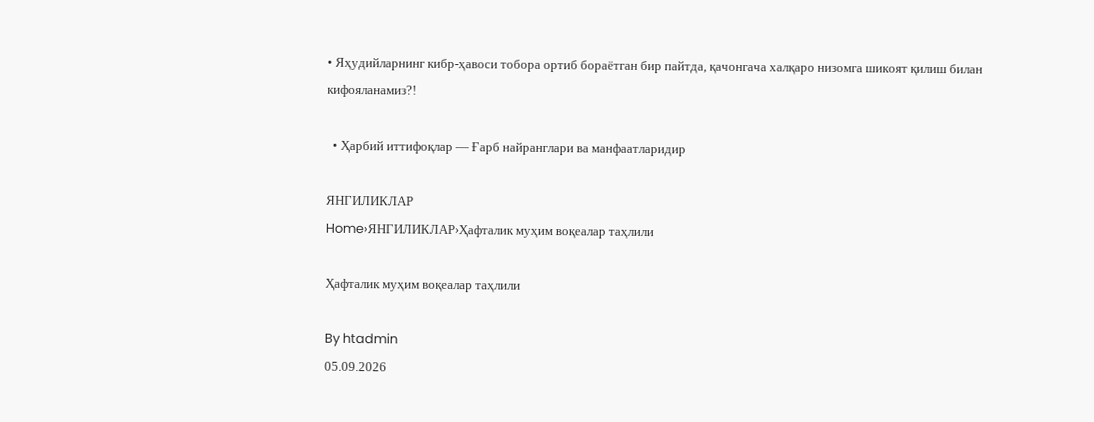• Яҳудийларнинг кибр-ҳавоси тобора ортиб бораётган бир пайтда, қачонгача халқаро низомга шикоят қилиш билан кифояланамиз?!

  • Ҳарбий иттифоқлар — Ғарб найранглари ва манфаатларидир

ЯНГИЛИКЛАР
Home›ЯНГИЛИКЛАР›Ҳафталик муҳим воқеалар таҳлили

Ҳафталик муҳим воқеалар таҳлили

By htadmin
05.09.2026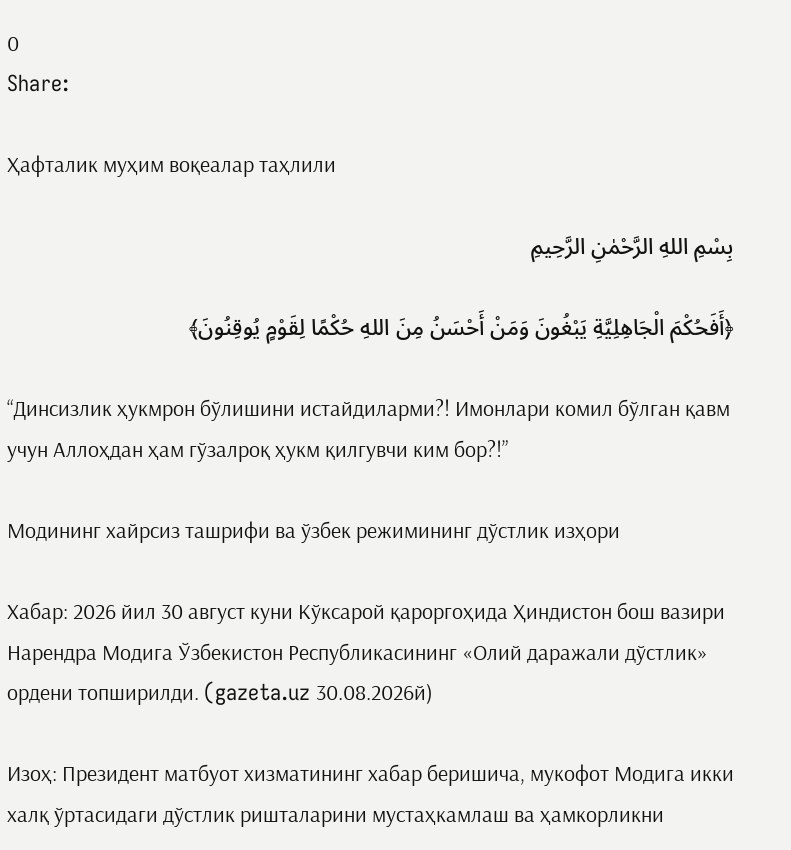0
Share:

Ҳафталик муҳим воқеалар таҳлили

بِسْمِ اللهِ الرَّحْمٰنِ الرَّحِيمِ

﴿أَفَحُكْمَ الْجَاهِلِيَّةِ يَبْغُونَ وَمَنْ أَحْسَنُ مِنَ اللهِ حُكْمًا لِقَوْمٍ يُوقِنُونَ﴾

“Динсизлик ҳукмрон бўлишини истайдиларми?! Имонлари комил бўлган қавм учун Аллоҳдан ҳам гўзалроқ ҳукм қилгувчи ким бор?!”

Модининг хайрсиз ташрифи ва ўзбек режимининг дўстлик изҳори

Хабар: 2026 йил 30 август куни Кўксарой қароргоҳида Ҳиндистон бош вазири Нарендра Модига Ўзбекистон Республикасининг «Олий даражали дўстлик» ордени топширилди. (gazeta.uz 30.08.2026й)

Изоҳ: Президент матбуот хизматининг хабар беришича, мукофот Модига икки халқ ўртасидаги дўстлик ришталарини мустаҳкамлаш ва ҳамкорликни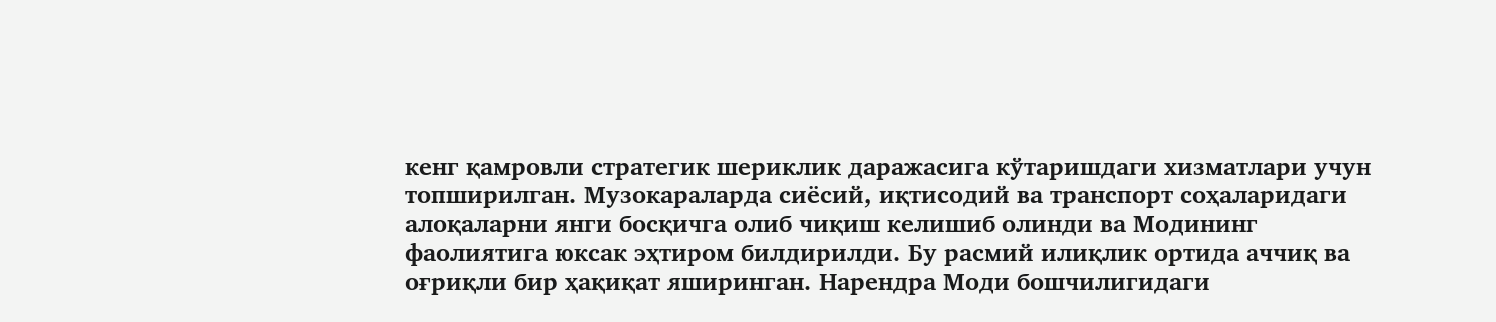кенг қамровли стратегик шериклик даражасига кўтаришдаги хизматлари учун топширилган. Музокараларда сиёсий, иқтисодий ва транспорт соҳаларидаги алоқаларни янги босқичга олиб чиқиш келишиб олинди ва Модининг фаолиятига юксак эҳтиром билдирилди. Бу расмий илиқлик ортида аччиқ ва оғриқли бир ҳақиқат яширинган. Нарендра Моди бошчилигидаги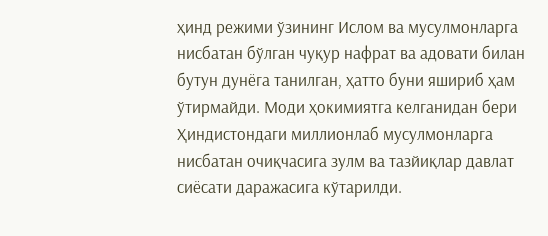ҳинд режими ўзининг Ислом ва мусулмонларга нисбатан бўлган чуқур нафрат ва адовати билан бутун дунёга танилган, ҳатто буни яшириб ҳам ўтирмайди. Моди ҳокимиятга келганидан бери Ҳиндистондаги миллионлаб мусулмонларга нисбатан очиқчасига зулм ва тазйиқлар давлат сиёсати даражасига кўтарилди.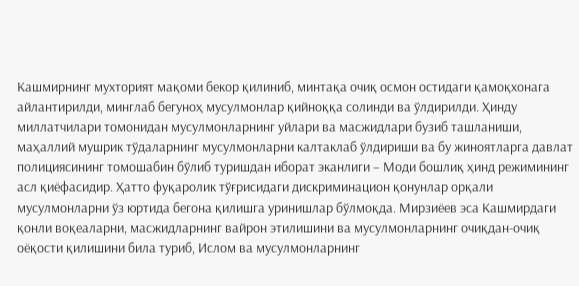Кашмирнинг мухторият мақоми бекор қилиниб, минтақа очиқ осмон остидаги қамоқхонага айлантирилди, минглаб бегуноҳ мусулмонлар қийноққа солинди ва ўлдирилди. Ҳинду миллатчилари томонидан мусулмонларнинг уйлари ва масжидлари бузиб ташланиши, маҳаллий мушрик тўдаларнинг мусулмонларни калтаклаб ўлдириши ва бу жиноятларга давлат полициясининг томошабин бўлиб туришдан иборат эканлиги – Моди бошлиқ ҳинд режимининг асл қиёфасидир. Ҳатто фуқаролик тўғрисидаги дискриминацион қонунлар орқали мусулмонларни ўз юртида бегона қилишга уринишлар бўлмоқда. Мирзиёев эса Кашмирдаги қонли воқеаларни, масжидларнинг вайрон этилишини ва мусулмонларнинг очиқдан-очиқ оёқости қилишини била туриб, Ислом ва мусулмонларнинг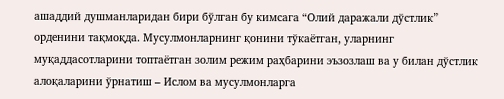ашаддий душманларидан бири бўлган бу кимсага “Олий даражали дўстлик” орденини тақмоқда. Мусулмонларнинг қонини тўкаётган, уларнинг муқаддасотларини топтаётган золим режим раҳбарини эъзозлаш ва у билан дўстлик алоқаларини ўрнатиш – Ислом ва мусулмонларга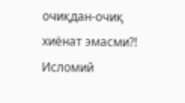очиқдан-очиқ хиёнат эмасми?! Исломий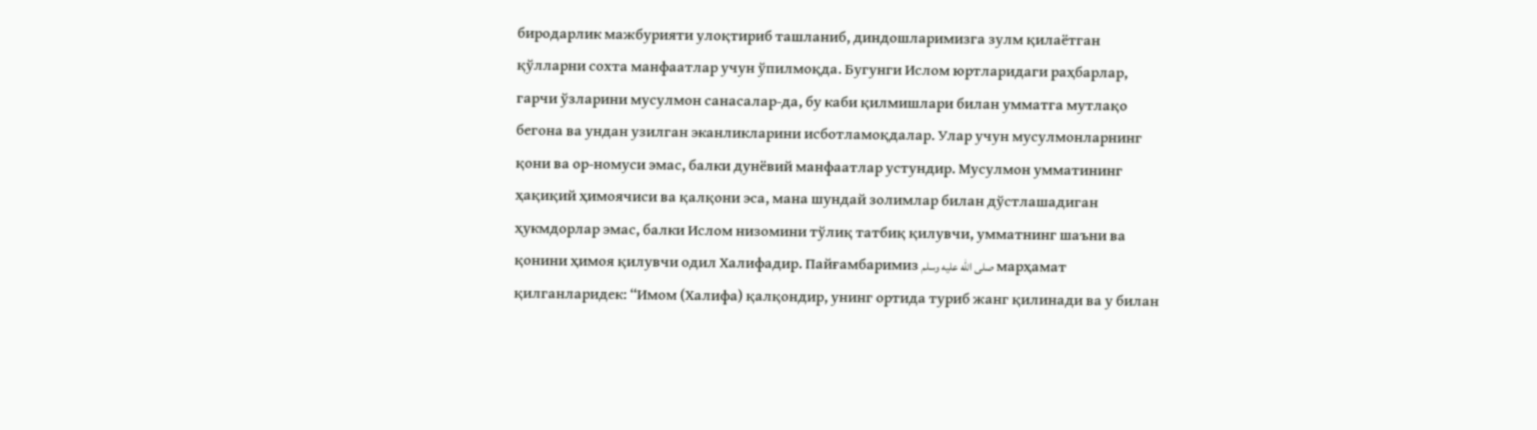биродарлик мажбурияти улоқтириб ташланиб, диндошларимизга зулм қилаётган қўлларни сохта манфаатлар учун ўпилмоқда. Бугунги Ислом юртларидаги раҳбарлар, гарчи ўзларини мусулмон санасалар-да, бу каби қилмишлари билан умматга мутлақо бегона ва ундан узилган эканликларини исботламоқдалар. Улар учун мусулмонларнинг қони ва ор-номуси эмас, балки дунёвий манфаатлар устундир. Мусулмон умматининг ҳақиқий ҳимоячиси ва қалқони эса, мана шундай золимлар билан дўстлашадиган ҳукмдорлар эмас, балки Ислом низомини тўлиқ татбиқ қилувчи, умматнинг шаъни ва қонини ҳимоя қилувчи одил Халифадир. Пайғамбаримиз صلى الله عليه وسلم марҳамат қилганларидек: “Имом (Халифа) қалқондир, унинг ортида туриб жанг қилинади ва у билан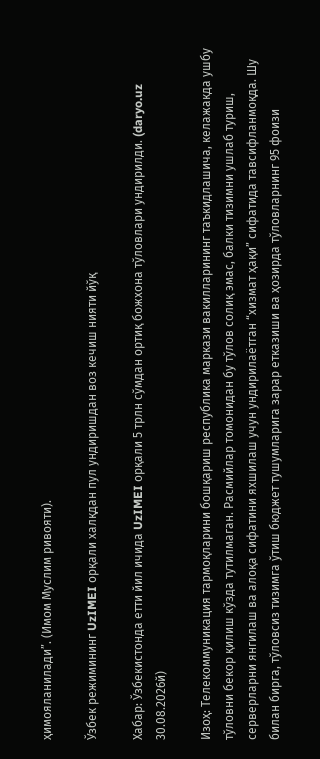ҳимояланилади”. (Имом Муслим ривояти).

Ўзбек режимининг UzIMEI орқали халқдан пул ундиришдан воз кечиш нияти йўқ

Хабар: Ўзбекистонда етти йил ичида UzIMEI орқали 5 трлн сўмдан ортиқ божхона тўловлари ундирилди. (daryo.uz 30.08.2026й)

Изоҳ: Телекоммуникация тармоқларини бошқариш республика маркази вакилларининг таъкидлашича, келажакда ушбу тўловни бекор қилиш кўзда тутилмаган. Расмийлар томонидан бу тўлов солиқ эмас, балки тизимни ушлаб туриш, серверларни янгилаш ва алоқа сифатини яхшилаш учун ундирилаётган “хизмат ҳақи” сифатида тавсифланмоқда. Шу билан бирга, тўловсиз тизимга ўтиш бюджет тушумларига зарар етказиши ва ҳозирда тўловларнинг 95 фоизи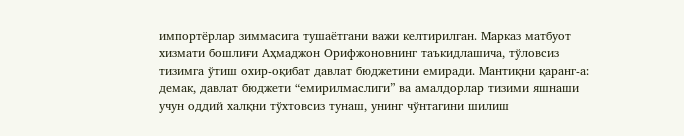импортёрлар зиммасига тушаётгани важи келтирилган. Марказ матбуот хизмати бошлиғи Аҳмаджон Орифжоновнинг таъкидлашича, тўловсиз тизимга ўтиш охир-оқибат давлат бюджетини емиради. Мантиқни қаранг-а: демак, давлат бюджети “емирилмаслиги” ва амалдорлар тизими яшнаши учун оддий халқни тўхтовсиз тунаш, унинг чўнтагини шилиш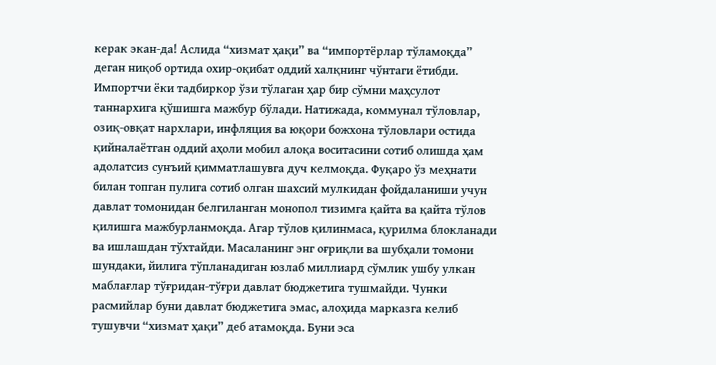керак экан-да! Аслида “хизмат ҳақи” ва “импортёрлар тўламоқда” деган ниқоб ортида охир-оқибат оддий халқнинг чўнтаги ётибди. Импортчи ёки тадбиркор ўзи тўлаган ҳар бир сўмни маҳсулот таннархига қўшишга мажбур бўлади. Натижада, коммунал тўловлар, озиқ-овқат нархлари, инфляция ва юқори божхона тўловлари остида қийналаётган оддий аҳоли мобил алоқа воситасини сотиб олишда ҳам адолатсиз сунъий қимматлашувга дуч келмоқда. Фуқаро ўз меҳнати билан топган пулига сотиб олган шахсий мулкидан фойдаланиши учун давлат томонидан белгиланган монопол тизимга қайта ва қайта тўлов қилишга мажбурланмоқда. Агар тўлов қилинмаса, қурилма блокланади ва ишлашдан тўхтайди. Масаланинг энг оғриқли ва шубҳали томони шундаки, йилига тўпланадиган юзлаб миллиард сўмлик ушбу улкан маблағлар тўғридан-тўғри давлат бюджетига тушмайди. Чунки расмийлар буни давлат бюджетига эмас, алоҳида марказга келиб тушувчи “хизмат ҳақи” деб атамоқда. Буни эса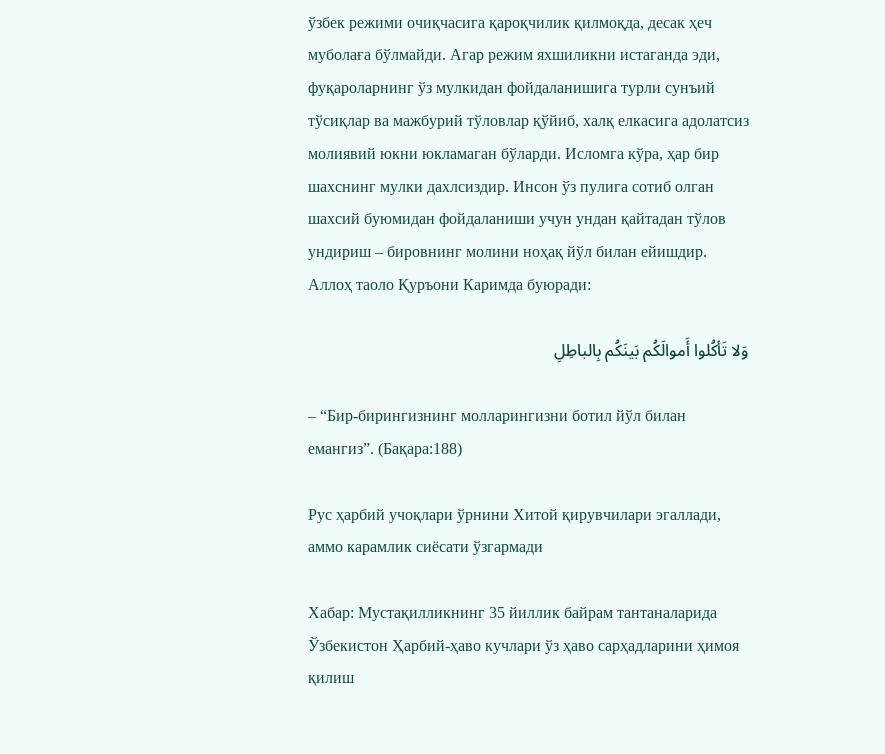ўзбек режими очиқчасига қароқчилик қилмоқда, десак ҳеч муболаға бўлмайди. Агар режим яхшиликни истаганда эди, фуқароларнинг ўз мулкидан фойдаланишига турли сунъий тўсиқлар ва мажбурий тўловлар қўйиб, халқ елкасига адолатсиз молиявий юкни юкламаган бўларди. Исломга кўра, ҳар бир шахснинг мулки дахлсиздир. Инсон ўз пулига сотиб олган шахсий буюмидан фойдаланиши учун ундан қайтадан тўлов ундириш – бировнинг молини ноҳақ йўл билан ейишдир. Аллоҳ таоло Қуръони Каримда буюради:

وَلا تَأكُلوا أَموالَكُم بَينَكُم بِالباطِلِ

– “Бир-бирингизнинг молларингизни ботил йўл билан емангиз”. (Бақара:188)

Рус ҳарбий учоқлари ўрнини Хитой қирувчилари эгаллади, аммо карамлик сиёсати ўзгармади

Хабар: Мустақилликнинг 35 йиллик байрам тантаналарида Ўзбекистон Ҳарбий-ҳаво кучлари ўз ҳаво сарҳадларини ҳимоя қилиш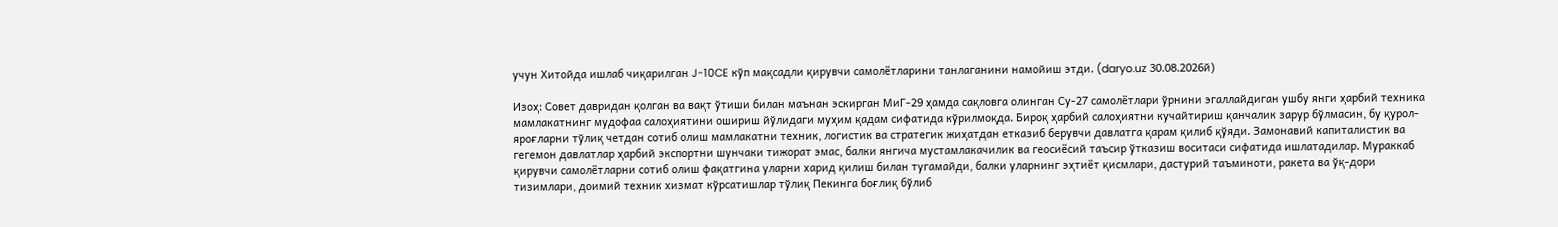учун Хитойда ишлаб чиқарилган J-10CE кўп мақсадли қирувчи самолётларини танлаганини намойиш этди. (daryo.uz 30.08.2026й)

Изоҳ: Совет давридан қолган ва вақт ўтиши билан маънан эскирган МиГ-29 ҳамда сақловга олинган Су-27 самолётлари ўрнини эгаллайдиган ушбу янги ҳарбий техника мамлакатнинг мудофаа салоҳиятини ошириш йўлидаги муҳим қадам сифатида кўрилмоқда. Бироқ ҳарбий салоҳиятни кучайтириш қанчалик зарур бўлмасин, бу қурол-яроғларни тўлиқ четдан сотиб олиш мамлакатни техник, логистик ва стратегик жиҳатдан етказиб берувчи давлатга қарам қилиб қўяди. Замонавий капиталистик ва гегемон давлатлар ҳарбий экспортни шунчаки тижорат эмас, балки янгича мустамлакачилик ва геосиёсий таъсир ўтказиш воситаси сифатида ишлатадилар. Мураккаб қирувчи самолётларни сотиб олиш фақатгина уларни харид қилиш билан тугамайди, балки уларнинг эҳтиёт қисмлари, дастурий таъминоти, ракета ва ўқ-дори тизимлари, доимий техник хизмат кўрсатишлар тўлиқ Пекинга боғлиқ бўлиб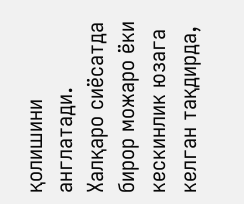қолишини англатади. Халқаро сиёсатда бирор можаро ёки кескинлик юзага келган тақдирда,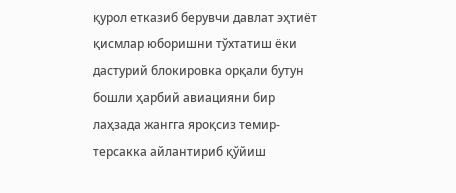қурол етказиб берувчи давлат эҳтиёт қисмлар юборишни тўхтатиш ёки дастурий блокировка орқали бутун бошли ҳарбий авиацияни бир лаҳзада жангга яроқсиз темир-терсакка айлантириб қўйиш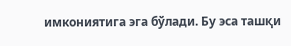имкониятига эга бўлади. Бу эса ташқи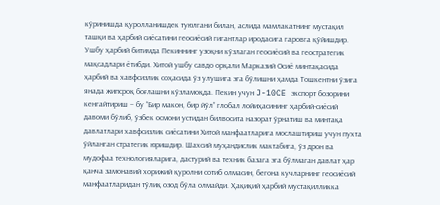кўринишда қуролланишдек туюлгани билан, аслида мамлакатнинг мустақил ташқи ва ҳарбий сиёсатини геосиёсий гигантлар иродасига гаровга қўйишдир. Ушбу ҳарбий битимда Пекиннинг узоқни кўзлаган геосиёсий ва геостратегик мақсадлари ётибди. Хитой ушбу савдо орқали Марказий Осиё минтақасида ҳарбий ва хавфсизлик соҳасида ўз улушига эга бўлишни ҳамда Тошкентни ўзига янада жипсроқ боғлашни кўзламоқда. Пекин учун J-10CE экспорт бозорини кенгайтириш – бу “Бир макон, бир йўл” глобал лойиҳасининг ҳарбий-сиёсий давоми бўлиб, ўзбек осмони устидан билвосита назорат ўрнатиш ва минтақа давлатлари хавфсизлик сиёсатини Хитой манфаатларига мослаштириш учун пухта ўйланган стратегик юришдир. Шахсий муҳандислик мактабига, ўз дрон ва мудофаа технологияларига, дастурий ва техник базага эга бўлмаган давлат ҳар қанча замонавий хорижий қуролни сотиб олмасин, бегона кучларнинг геосиёсий манфаатларидан тўлиқ озод бўла олмайди. Ҳақиқий ҳарбий мустақилликка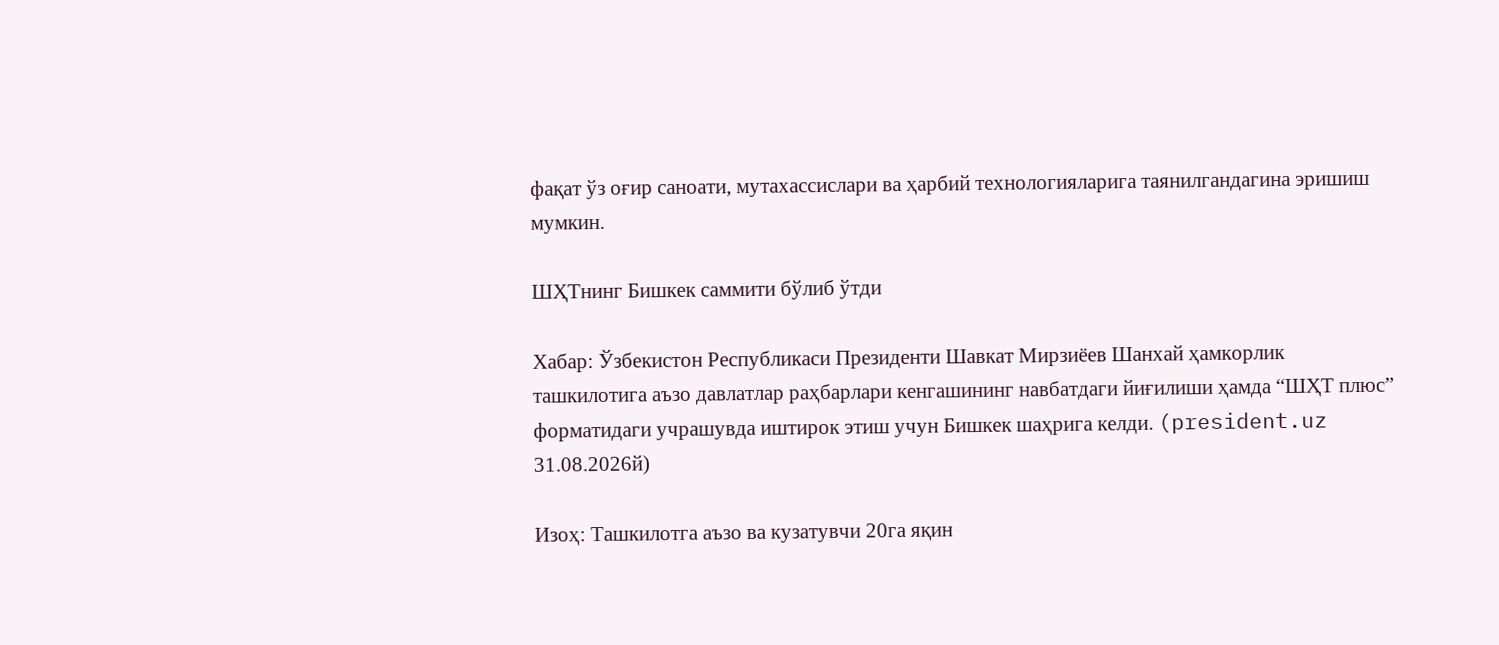фақат ўз оғир саноати, мутахассислари ва ҳарбий технологияларига таянилгандагина эришиш мумкин.

ШҲТнинг Бишкек саммити бўлиб ўтди

Хабар: Ўзбекистон Республикаси Президенти Шавкат Мирзиёев Шанхай ҳамкорлик ташкилотига аъзо давлатлар раҳбарлари кенгашининг навбатдаги йиғилиши ҳамда “ШҲТ плюс” форматидаги учрашувда иштирок этиш учун Бишкек шаҳрига келди. (president.uz 31.08.2026й)

Изоҳ: Ташкилотга аъзо ва кузатувчи 20га яқин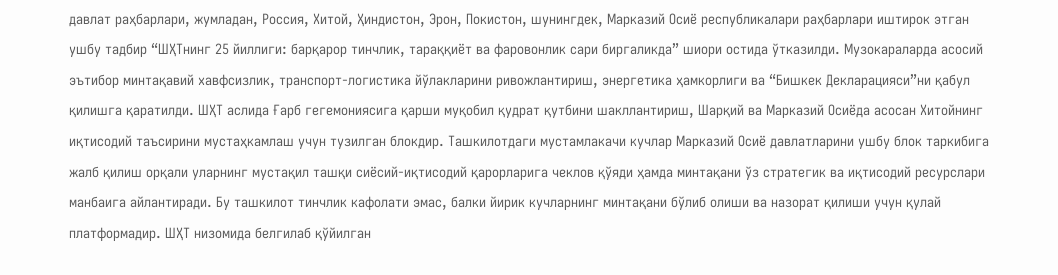давлат раҳбарлари, жумладан, Россия, Хитой, Ҳиндистон, Эрон, Покистон, шунингдек, Марказий Осиё республикалари раҳбарлари иштирок этган ушбу тадбир “ШҲТнинг 25 йиллиги: барқарор тинчлик, тараққиёт ва фаровонлик сари биргаликда” шиори остида ўтказилди. Музокараларда асосий эътибор минтақавий хавфсизлик, транспорт-логистика йўлакларини ривожлантириш, энергетика ҳамкорлиги ва “Бишкек Декларацияси”ни қабул қилишга қаратилди. ШҲТ аслида Ғарб гегемониясига қарши муқобил қудрат қутбини шакллантириш, Шарқий ва Марказий Осиёда асосан Хитойнинг иқтисодий таъсирини мустаҳкамлаш учун тузилган блокдир. Ташкилотдаги мустамлакачи кучлар Марказий Осиё давлатларини ушбу блок таркибига жалб қилиш орқали уларнинг мустақил ташқи сиёсий-иқтисодий қарорларига чеклов қўяди ҳамда минтақани ўз стратегик ва иқтисодий ресурслари манбаига айлантиради. Бу ташкилот тинчлик кафолати эмас, балки йирик кучларнинг минтақани бўлиб олиши ва назорат қилиши учун қулай платформадир. ШҲТ низомида белгилаб қўйилган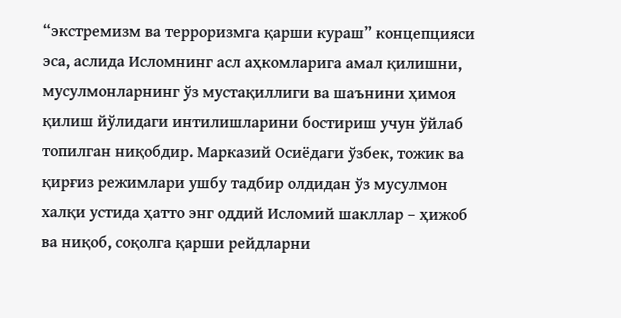“экстремизм ва терроризмга қарши кураш” концепцияси эса, аслида Исломнинг асл аҳкомларига амал қилишни, мусулмонларнинг ўз мустақиллиги ва шаънини ҳимоя қилиш йўлидаги интилишларини бостириш учун ўйлаб топилган ниқобдир. Марказий Осиёдаги ўзбек, тожик ва қирғиз режимлари ушбу тадбир олдидан ўз мусулмон халқи устида ҳатто энг оддий Исломий шакллар – ҳижоб ва ниқоб, соқолга қарши рейдларни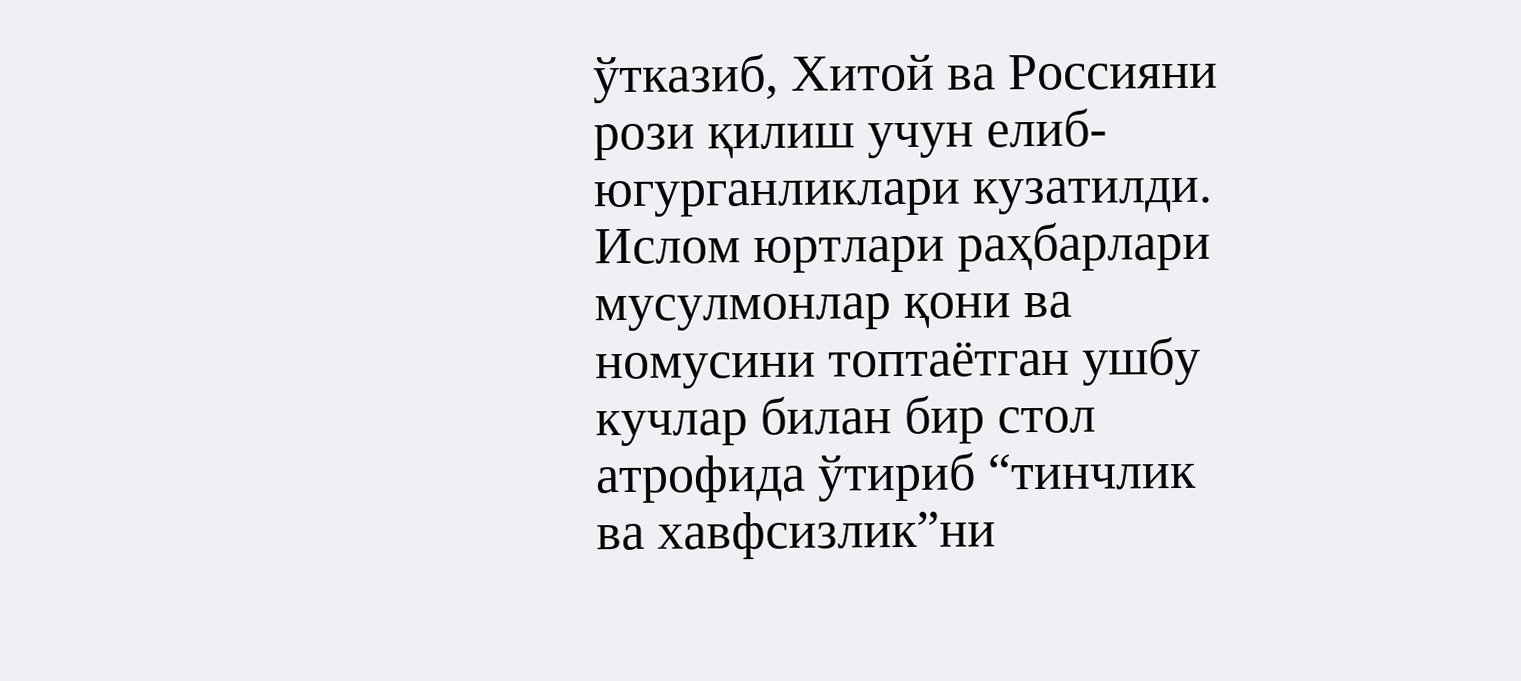ўтказиб, Хитой ва Россияни рози қилиш учун елиб-югурганликлари кузатилди. Ислом юртлари раҳбарлари мусулмонлар қони ва номусини топтаётган ушбу кучлар билан бир стол атрофида ўтириб “тинчлик ва хавфсизлик”ни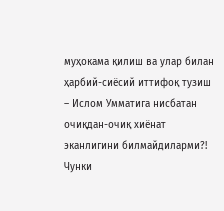муҳокама қилиш ва улар билан ҳарбий-сиёсий иттифоқ тузиш – Ислом Умматига нисбатан очиқдан-очиқ хиёнат эканлигини билмайдиларми?! Чунки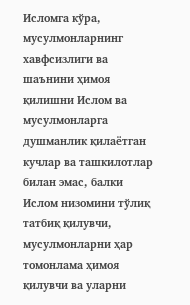Исломга кўра, мусулмонларнинг хавфсизлиги ва шаънини ҳимоя қилишни Ислом ва мусулмонларга душманлик қилаётган кучлар ва ташкилотлар билан эмас, балки Ислом низомини тўлиқ татбиқ қилувчи, мусулмонларни ҳар томонлама ҳимоя қилувчи ва уларни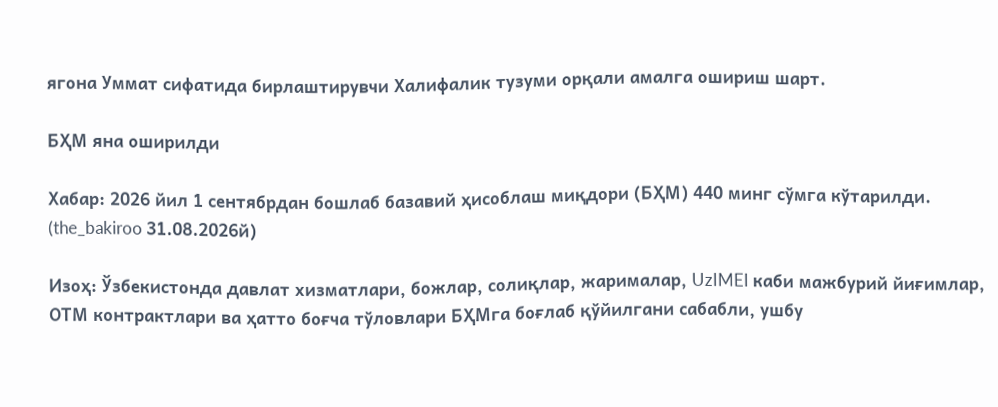ягона Уммат сифатида бирлаштирувчи Халифалик тузуми орқали амалга ошириш шарт.

БҲМ яна оширилди

Хабар: 2026 йил 1 сентябрдан бошлаб базавий ҳисоблаш миқдори (БҲМ) 440 минг сўмга кўтарилди. (the_bakiroo 31.08.2026й)

Изоҳ: Ўзбекистонда давлат хизматлари, божлар, солиқлар, жарималар, UzIMEI каби мажбурий йиғимлар, ОТМ контрактлари ва ҳатто боғча тўловлари БҲМга боғлаб қўйилгани сабабли, ушбу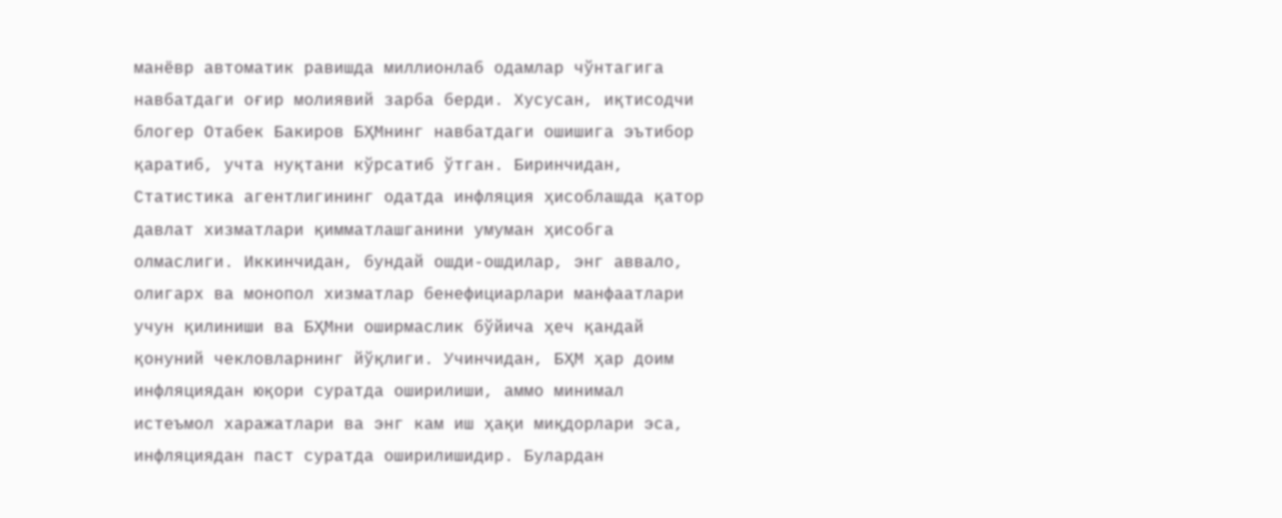манёвр автоматик равишда миллионлаб одамлар чўнтагига навбатдаги оғир молиявий зарба берди. Хусусан, иқтисодчи блогер Отабек Бакиров БҲМнинг навбатдаги ошишига эътибор қаратиб, учта нуқтани кўрсатиб ўтган. Биринчидан, Статистика агентлигининг одатда инфляция ҳисоблашда қатор давлат хизматлари қимматлашганини умуман ҳисобга олмаслиги. Иккинчидан, бундай ошди-ошдилар, энг аввало, олигарх ва монопол хизматлар бенефициарлари манфаатлари учун қилиниши ва БҲМни оширмаслик бўйича ҳеч қандай қонуний чекловларнинг йўқлиги. Учинчидан, БҲМ ҳар доим инфляциядан юқори суратда оширилиши, аммо минимал истеъмол харажатлари ва энг кам иш ҳақи миқдорлари эса, инфляциядан паст суратда оширилишидир. Булардан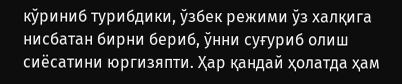кўриниб турибдики, ўзбек режими ўз халқига нисбатан бирни бериб, ўнни суғуриб олиш сиёсатини юргизяпти. Ҳар қандай ҳолатда ҳам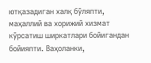ютқазадиган халқ бўляпти, маҳаллий ва хорижий хизмат кўрсатиш ширкатлари бойигандан бойияпти. Ваҳоланки,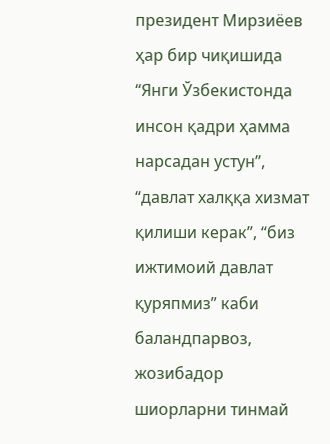президент Мирзиёев ҳар бир чиқишида “Янги Ўзбекистонда инсон қадри ҳамма нарсадан устун”, “давлат халққа хизмат қилиши керак”, “биз ижтимоий давлат қуряпмиз” каби баландпарвоз, жозибадор шиорларни тинмай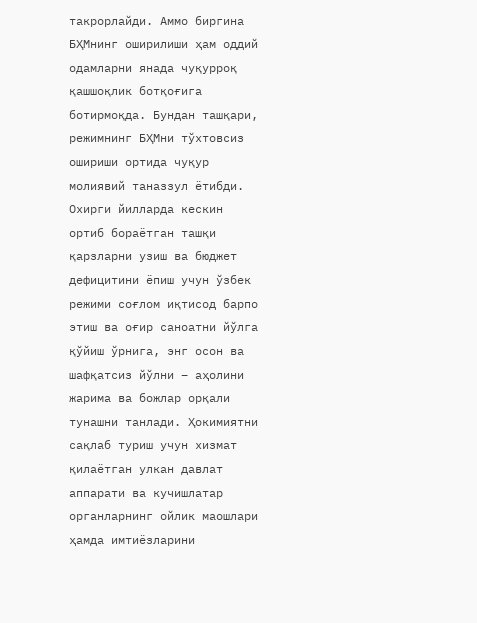такрорлайди. Аммо биргина БҲМнинг оширилиши ҳам оддий одамларни янада чуқурроқ қашшоқлик ботқоғига ботирмоқда. Бундан ташқари, режимнинг БҲМни тўхтовсиз ошириши ортида чуқур молиявий таназзул ётибди. Охирги йилларда кескин ортиб бораётган ташқи қарзларни узиш ва бюджет дефицитини ёпиш учун ўзбек режими соғлом иқтисод барпо этиш ва оғир саноатни йўлга қўйиш ўрнига, энг осон ва шафқатсиз йўлни – аҳолини жарима ва божлар орқали тунашни танлади. Ҳокимиятни сақлаб туриш учун хизмат қилаётган улкан давлат аппарати ва кучишлатар органларнинг ойлик маошлари ҳамда имтиёзларини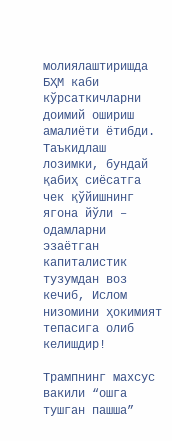молиялаштиришда БҲМ каби кўрсаткичларни доимий ошириш амалиёти ётибди. Таъкидлаш лозимки, бундай қабиҳ сиёсатга чек қўйишнинг ягона йўли – одамларни эзаётган капиталистик тузумдан воз кечиб, Ислом низомини ҳокимият тепасига олиб келишдир!

Трампнинг махсус вакили “ошга тушган пашша”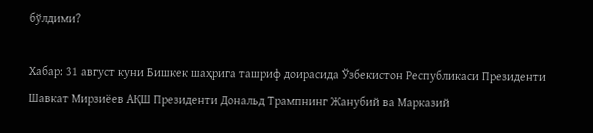бўлдими?

Хабар: 31 август куни Бишкек шаҳрига ташриф доирасида Ўзбекистон Республикаси Президенти Шавкат Мирзиёев АҚШ Президенти Дональд Трампнинг Жанубий ва Марказий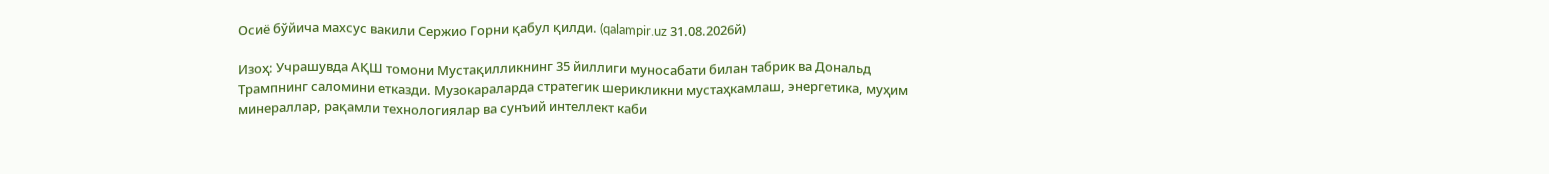Осиё бўйича махсус вакили Сержио Горни қабул қилди. (qalampir.uz 31.08.2026й)

Изоҳ: Учрашувда АҚШ томони Мустақилликнинг 35 йиллиги муносабати билан табрик ва Дональд Трампнинг саломини етказди. Музокараларда стратегик шерикликни мустаҳкамлаш, энергетика, муҳим минераллар, рақамли технологиялар ва сунъий интеллект каби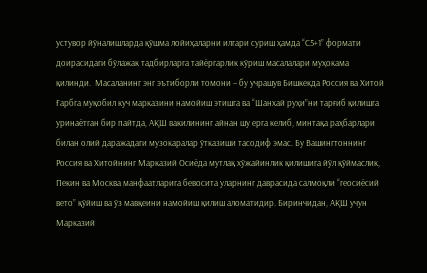устувор йўналишларда қўшма лойиҳаларни илгари суриш ҳамда “С5+1” формати доирасидаги бўлажак тадбирларга тайёргарлик кўриш масалалари муҳокама қилинди.  Масаланинг энг эътиборли томони – бу учрашув Бишкекда Россия ва Хитой Ғарбга муқобил куч марказини намойиш этишга ва “Шанхай руҳи”ни тарғиб қилишга уринаётган бир пайтда, АҚШ вакилининг айнан шу ерга келиб, минтақа раҳбарлари билан олий даражадаги музокаралар ўтказиши тасодиф эмас. Бу Вашингтоннинг Россия ва Хитойнинг Марказий Осиёда мутлақ хўжайинлик қилишига йўл қўймаслик, Пекин ва Москва манфаатларига бевосита уларнинг даврасида салмоқли “геосиёсий вето” қўйиш ва ўз мавқеини намойиш қилиш аломатидир. Биринчидан, АҚШ учун Марказий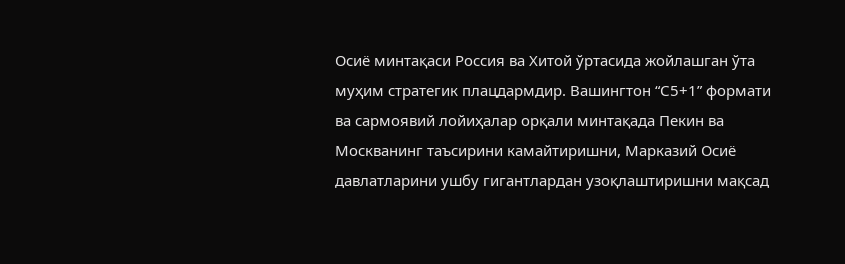Осиё минтақаси Россия ва Хитой ўртасида жойлашган ўта муҳим стратегик плацдармдир. Вашингтон “С5+1” формати ва сармоявий лойиҳалар орқали минтақада Пекин ва Москванинг таъсирини камайтиришни, Марказий Осиё давлатларини ушбу гигантлардан узоқлаштиришни мақсад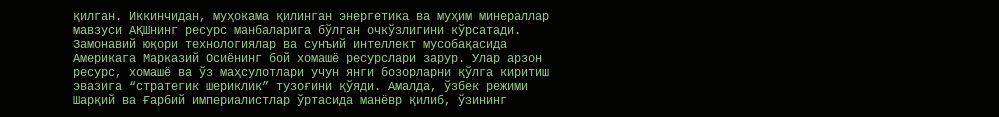қилган. Иккинчидан, муҳокама қилинган энергетика ва муҳим минераллар мавзуси АҚШнинг ресурс манбаларига бўлган очкўзлигини кўрсатади. Замонавий юқори технологиялар ва сунъий интеллект мусобақасида Америкага Марказий Осиёнинг бой хомашё ресурслари зарур. Улар арзон ресурс, хомашё ва ўз маҳсулотлари учун янги бозорларни қўлга киритиш эвазига “стратегик шериклик” тузоғини қўяди. Амалда, ўзбек режими Шарқий ва Ғарбий империалистлар ўртасида манёвр қилиб, ўзининг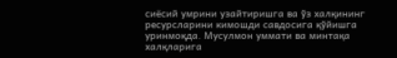сиёсий умрини узайтиришга ва ўз халқининг ресурсларини кимошди савдосига қўйишга уринмоқда. Мусулмон уммати ва минтақа халқларига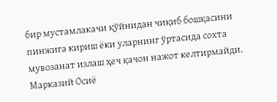бир мустамлакачи қўйнидан чиқиб бошқасини пинжига кириш ёки уларнинг ўртасида сохта мувозанат излаш ҳеч қачон нажот келтирмайди. Марказий Осиё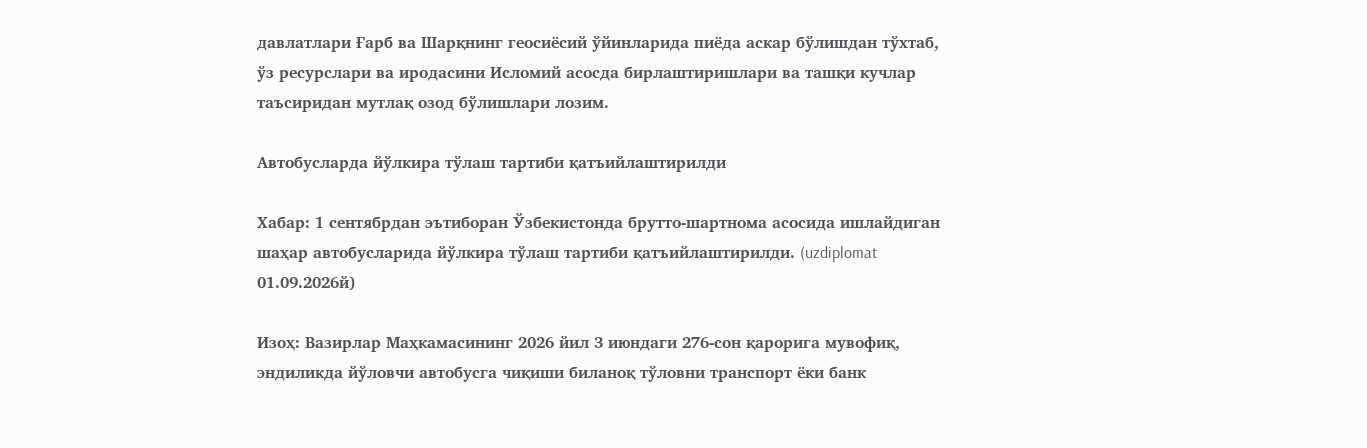давлатлари Ғарб ва Шарқнинг геосиёсий ўйинларида пиёда аскар бўлишдан тўхтаб, ўз ресурслари ва иродасини Исломий асосда бирлаштиришлари ва ташқи кучлар таъсиридан мутлақ озод бўлишлари лозим.

Автобусларда йўлкира тўлаш тартиби қатъийлаштирилди

Хабар: 1 сентябрдан эътиборан Ўзбекистонда брутто-шартнома асосида ишлайдиган шаҳар автобусларида йўлкира тўлаш тартиби қатъийлаштирилди. (uzdiplomat 01.09.2026й)

Изоҳ: Вазирлар Маҳкамасининг 2026 йил 3 июндаги 276-сон қарорига мувофиқ, эндиликда йўловчи автобусга чиқиши биланоқ тўловни транспорт ёки банк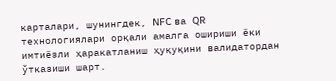карталари, шунингдек, NFC ва QR технологиялари орқали амалга ошириши ёки имтиёзли ҳаракатланиш ҳуқуқини валидатордан ўтказиши шарт.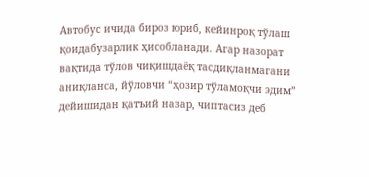Автобус ичида бироз юриб, кейинроқ тўлаш қоидабузарлик ҳисобланади. Агар назорат вақтида тўлов чиқишдаёқ тасдиқланмагани аниқланса, йўловчи “ҳозир тўламоқчи эдим” дейишидан қатъий назар, чиптасиз деб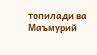топилади ва Маъмурий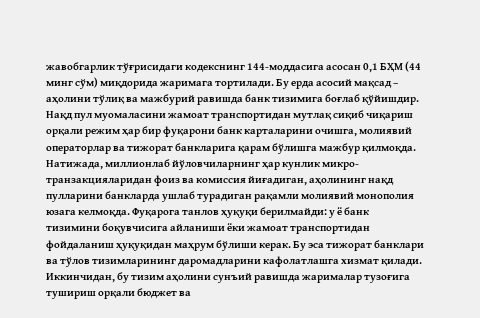жавобгарлик тўғрисидаги кодекснинг 144-моддасига асосан 0,1 БҲМ (44 минг сўм) миқдорида жаримага тортилади. Бу ерда асосий мақсад – аҳолини тўлиқ ва мажбурий равишда банк тизимига боғлаб қўйишдир. Нақд пул муомаласини жамоат транспортидан мутлақ сиқиб чиқариш орқали режим ҳар бир фуқарони банк карталарини очишга, молиявий операторлар ва тижорат банкларига қарам бўлишга мажбур қилмоқда. Натижада, миллионлаб йўловчиларнинг ҳар кунлик микро-транзакцияларидан фоиз ва комиссия йиғадиган, аҳолининг нақд пулларини банкларда ушлаб турадиган рақамли молиявий монополия юзага келмоқда. Фуқарога танлов ҳуқуқи берилмайди: у ё банк тизимини боқувчисига айланиши ёки жамоат транспортидан фойдаланиш ҳуқуқидан маҳрум бўлиши керак. Бу эса тижорат банклари ва тўлов тизимларининг даромадларини кафолатлашга хизмат қилади. Иккинчидан, бу тизим аҳолини сунъий равишда жарималар тузоғига тушириш орқали бюджет ва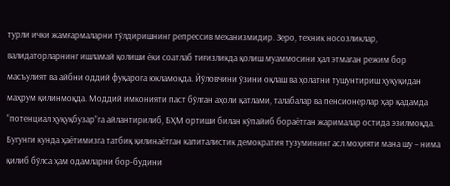турли ички жамғармаларни тўлдиришнинг репрессив механизмидир. Зеро, техник носозликлар, валидаторларнинг ишламай қолиши ёки соатлаб тиғизликда қолиш муаммосини ҳал этмаган режим бор масъулият ва айбни оддий фуқарога юкламоқда. Йўловчини ўзини оқлаш ва ҳолатни тушунтириш ҳуқуқидан маҳрум қилинмоқда. Моддий имконияти паст бўлган аҳоли қатлами, талабалар ва пенсионерлар ҳар қадамда “потенциал ҳуқуқбузар”га айлантирилиб, БҲМ ортиши билан кўпайиб бораётган жарималар остида эзилмоқда. Бугунги кунда ҳаётимизга татбиқ қилинаётган капиталистик демократия тузумининг асл моҳияти мана шу – нима қилиб бўлса ҳам одамларни бор-будини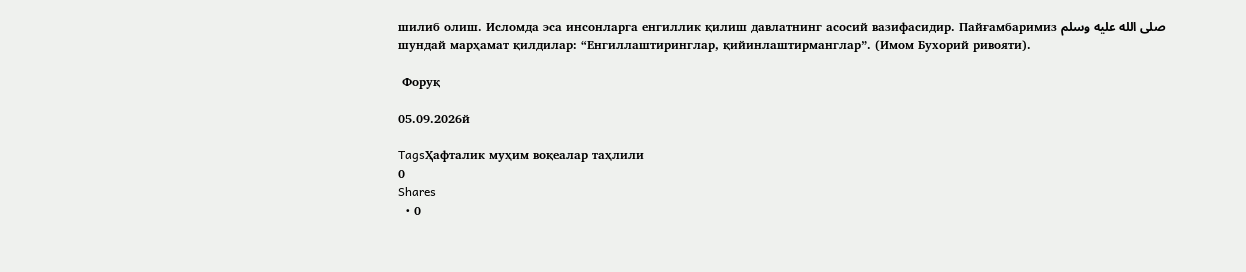шилиб олиш. Исломда эса инсонларга енгиллик қилиш давлатнинг асосий вазифасидир. Пайғамбаримиз صلى الله عليه وسلم шундай марҳамат қилдилар: “Енгиллаштиринглар, қийинлаштирманглар”. (Имом Бухорий ривояти).

 Форуқ

05.09.2026й

TagsҲафталик муҳим воқеалар таҳлили
0
Shares
  • 0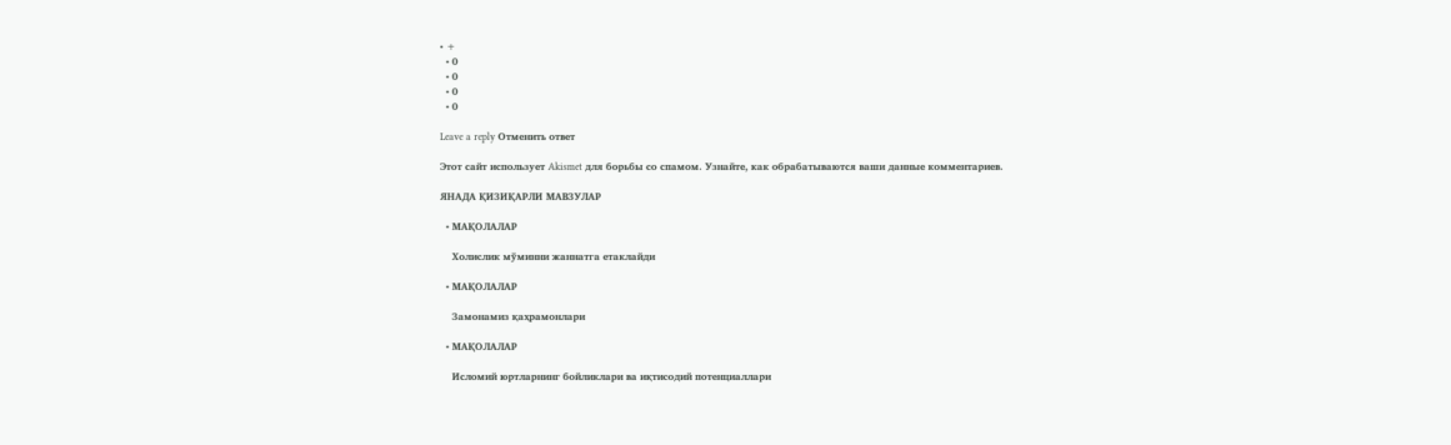• +
  • 0
  • 0
  • 0
  • 0

Leave a reply Отменить ответ

Этот сайт использует Akismet для борьбы со спамом. Узнайте, как обрабатываются ваши данные комментариев.

ЯНАДА ҚИЗИҚАРЛИ МАВЗУЛАР

  • МАҚОЛАЛАР

    Холислик мўминни жаннатга етаклайди

  • МАҚОЛАЛАР

    Замонамиз қаҳрамонлари

  • МАҚОЛАЛАР

    Исломий юртларнинг бойликлари ва иқтисодий потенциаллари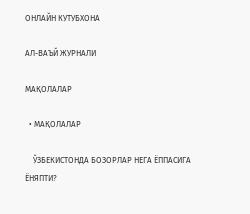ОНЛАЙН КУТУБХОНА

АЛ-ВАЪЙ ЖУРНАЛИ

МАҚОЛАЛАР

  • МАҚОЛАЛАР

    ЎЗБЕКИСТОНДА БОЗОРЛАР НЕГА ЁППАСИГА ЁНЯПТИ?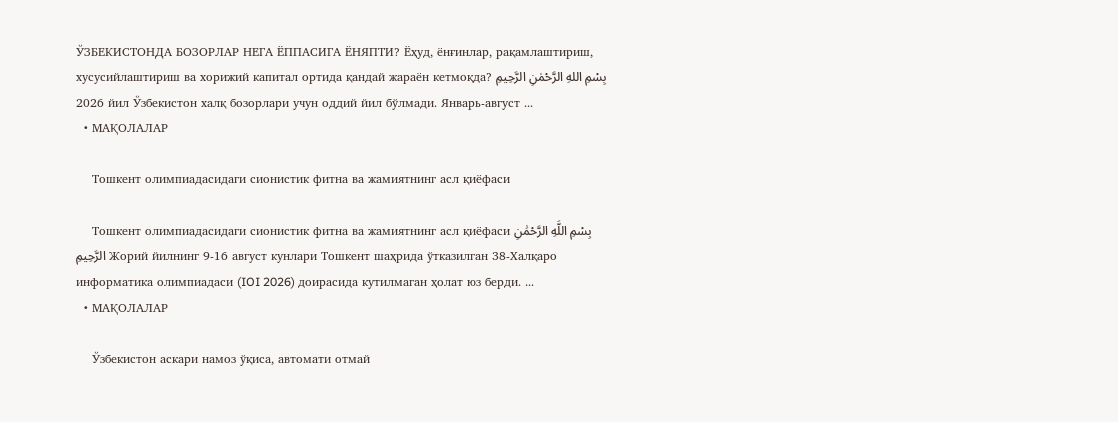ЎЗБЕКИСТОНДА БОЗОРЛАР НЕГА ЁППАСИГА ЁНЯПТИ? Ёҳуд, ёнғинлар, рақамлаштириш, хусусийлаштириш ва хорижий капитал ортида қандай жараён кетмоқда? بِسْمِ اللهِ الرَّحْمٰنِ الرَّحِيمِ 2026 йил Ўзбекистон халқ бозорлари учун оддий йил бўлмади. Январь-август ...
  • МАҚОЛАЛАР

    Тошкент олимпиадасидаги сионистик фитна ва жамиятнинг асл қиёфаси

    Тошкент олимпиадасидаги сионистик фитна ва жамиятнинг асл қиёфаси بِسْمِ اللَّهِ الرَّحْمَٰنِ الرَّحِيمِ Жорий йилнинг 9-16 август кунлари Тошкент шаҳрида ўтказилган 38-Халқаро информатика олимпиадаси (IOI 2026) доирасида кутилмаган ҳолат юз берди. ...
  • МАҚОЛАЛАР

    Ўзбекистон аскари намоз ўқиса, автомати отмай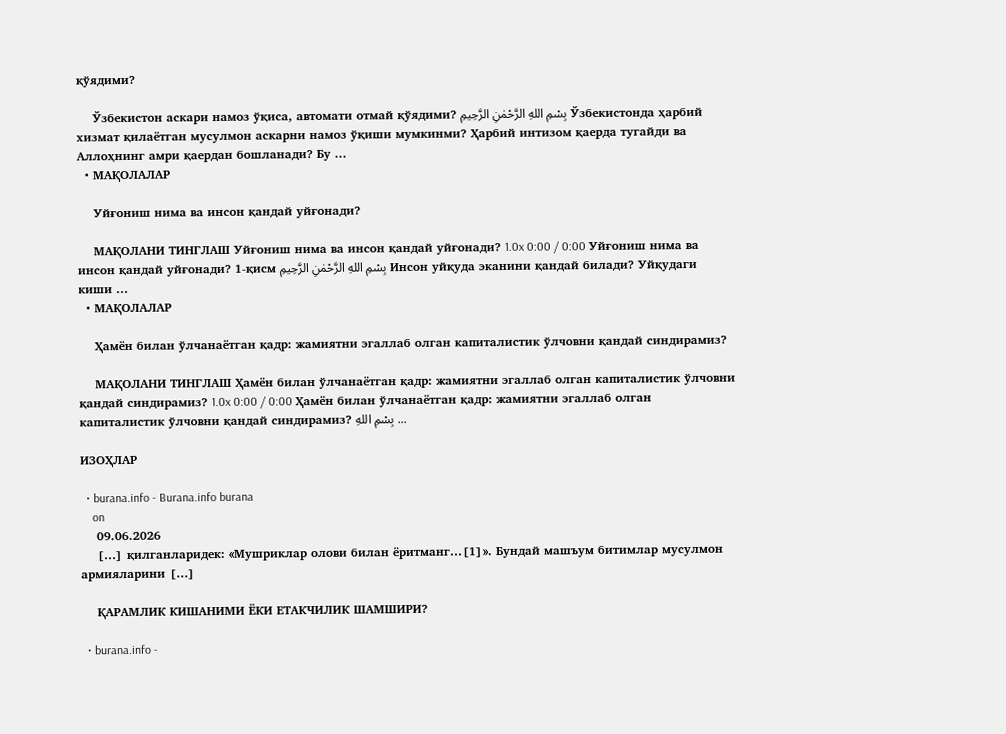қўядими?

    Ўзбекистон аскари намоз ўқиса, автомати отмай қўядими? بِسْمِ اللهِ الرَّحْمٰنِ الرَّحِيمِ Ўзбекистонда ҳарбий хизмат қилаётган мусулмон аскарни намоз ўқиши мумкинми? Ҳарбий интизом қаерда тугайди ва Аллоҳнинг амри қаердан бошланади? Бу ...
  • МАҚОЛАЛАР

    Уйғониш нима ва инсон қандай уйғонади?

    МАҚОЛАНИ ТИНГЛАШ Уйғониш нима ва инсон қандай уйғонади? 1.0x 0:00 / 0:00 Уйғониш нима ва инсон қандай уйғонади? 1-қисм بِسْمِ اللهِ الرَّحْمٰنِ الرَّحِيمِ Инсон уйқуда эканини қандай билади? Уйқудаги киши ...
  • МАҚОЛАЛАР

    Ҳамён билан ўлчанаётган қадр: жамиятни эгаллаб олган капиталистик ўлчовни қандай синдирамиз?

    МАҚОЛАНИ ТИНГЛАШ Ҳамён билан ўлчанаётган қадр: жамиятни эгаллаб олган капиталистик ўлчовни қандай синдирамиз? 1.0x 0:00 / 0:00 Ҳамён билан ўлчанаётган қадр: жамиятни эгаллаб олган капиталистик ўлчовни қандай синдирамиз? بِسْمِ اللهِ ...

ИЗОҲЛАР

  • burana.info - Burana.info burana
    on
    09.06.2026
    […] қилганларидек: «Мушриклар олови билан ёритманг…[1]». Бундай машъум битимлар мусулмон армияларини […]

    ҚАРАМЛИК КИШАНИМИ ЁКИ ЕТАКЧИЛИК ШАМШИРИ?

  • burana.info -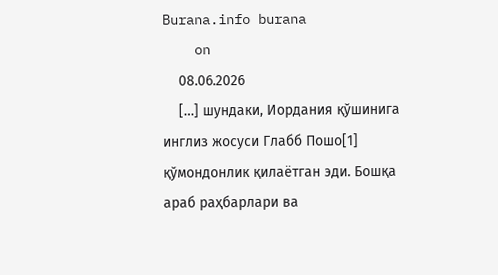Burana.info burana
    on
    08.06.2026
    […] шундаки, Иордания қўшинига инглиз жосуси Глабб Пошо[1] қўмондонлик қилаётган эди. Бошқа араб раҳбарлари ва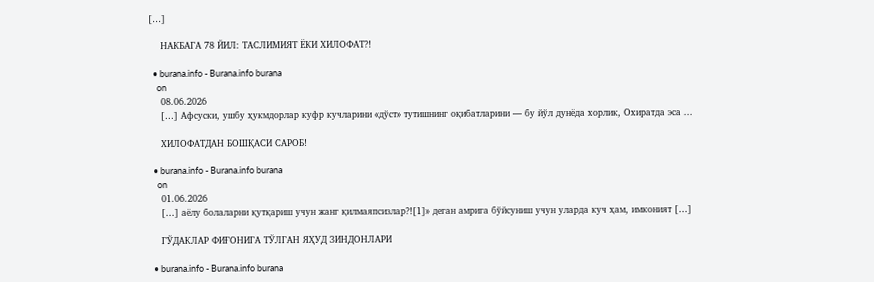[…]

    НАКБАГА 78 ЙИЛ: ТАСЛИМИЯТ ЁКИ ХИЛОФАТ?!

  • burana.info - Burana.info burana
    on
    08.06.2026
    […] Афсуски, ушбу ҳукмдорлар куфр кучларини «дўст» тутишнинг оқибатларини — бу йўл дунёда хорлик, Охиратда эса ...

    ХИЛОФАТДАН БОШҚАСИ САРОБ!

  • burana.info - Burana.info burana
    on
    01.06.2026
    […] аёлу болаларни қутқариш учун жанг қилмаяпсизлар?![1]» деган амрига бўйсуниш учун уларда куч ҳам, имконият […]

    ГЎДАКЛАР ФИҒОНИГА ТЎЛГАН ЯҲУД ЗИНДОНЛАРИ

  • burana.info - Burana.info burana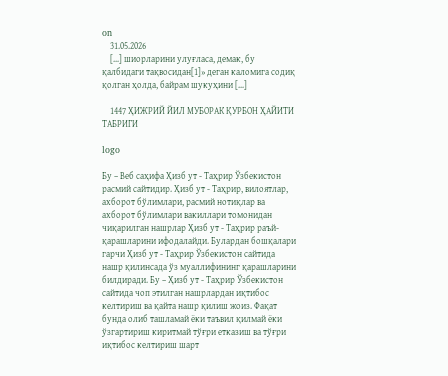on
    31.05.2026
    […] шиорларини улуғласа, демак, бу қалбидаги тақвосидан[1]» деган каломига содиқ қолган ҳолда, байрам шукуҳини […]

    1447 ҲИЖРИЙ ЙИЛ МУБОРАК ҚУРБОН ҲАЙИТИ ТАБРИГИ

logo

Бу – Веб саҳифа Ҳизб ут - Таҳрир Ўзбекистон расмий сайтидир. Ҳизб ут - Таҳрир, вилоятлар, ахборот бўлимлари, расмий нотиқлар ва ахборот бўлимлари вакиллари томонидан чиқарилган нашрлар Ҳизб ут - Таҳрир раъй-қарашларини ифодалайди. Булардан бошқалари гарчи Ҳизб ут - Таҳрир Ўзбекистон сайтида нашр қилинсада ўз муаллифининг қарашларини билдиради. Бу – Ҳизб ут - Таҳрир Ўзбекистон сайтида чоп этилган нашрлардан иқтибос келтириш ва қайта нашр қилиш жоиз. Фақат бунда олиб ташламай ёки таъвил қилмай ёки ўзгартириш киритмай тўғри етказиш ва тўғри иқтибос келтириш шарт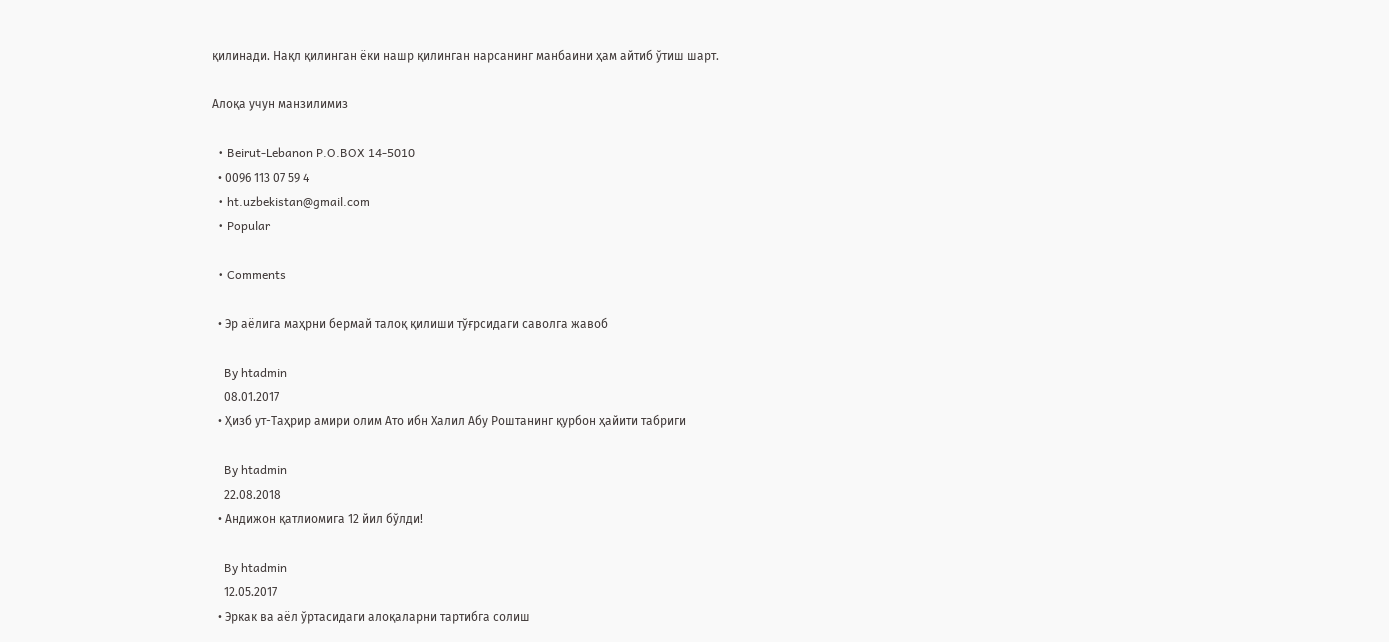қилинади. Нақл қилинган ёки нашр қилинган нарсанинг манбаини ҳам айтиб ўтиш шарт.

Алоқа учун манзилимиз

  • Beirut-Lebanon P.O.BOX 14-5010
  • 0096 113 07 59 4
  • ht.uzbekistan@gmail.com
  • Popular

  • Comments

  • Эр аёлига маҳрни бермай талоқ қилиши тўғрсидаги саволга жавоб

    By htadmin
    08.01.2017
  • Ҳизб ут-Таҳрир амири олим Ато ибн Халил Абу Роштанинг қурбон ҳайити табриги

    By htadmin
    22.08.2018
  • Андижон қатлиомига 12 йил бўлди!

    By htadmin
    12.05.2017
  • Эркак ва аёл ўртасидаги алоқаларни тартибга солиш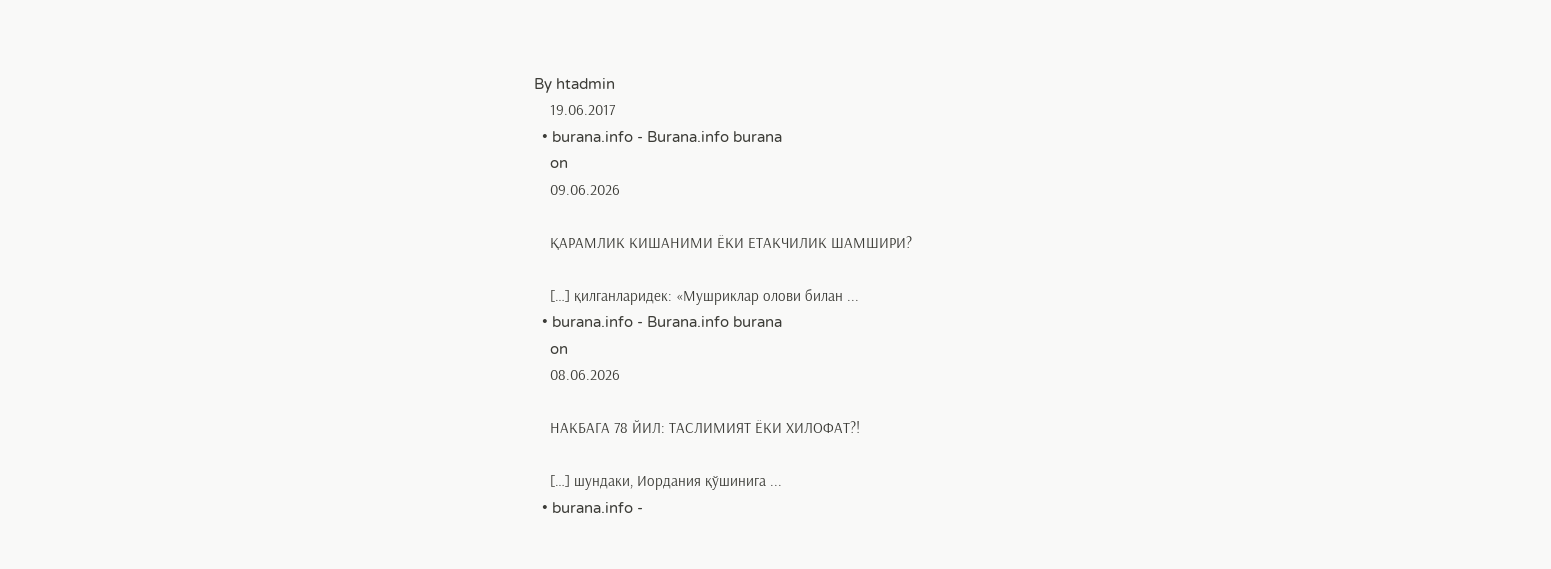By htadmin
    19.06.2017
  • burana.info - Burana.info burana
    on
    09.06.2026

    ҚАРАМЛИК КИШАНИМИ ЁКИ ЕТАКЧИЛИК ШАМШИРИ?

    […] қилганларидек: «Мушриклар олови билан ...
  • burana.info - Burana.info burana
    on
    08.06.2026

    НАКБАГА 78 ЙИЛ: ТАСЛИМИЯТ ЁКИ ХИЛОФАТ?!

    […] шундаки, Иордания қўшинига ...
  • burana.info -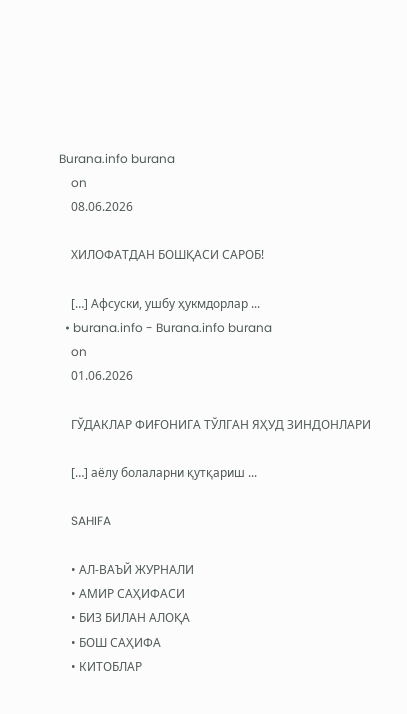Burana.info burana
    on
    08.06.2026

    ХИЛОФАТДАН БОШҚАСИ САРОБ!

    […] Афсуски, ушбу ҳукмдорлар ...
  • burana.info - Burana.info burana
    on
    01.06.2026

    ГЎДАКЛАР ФИҒОНИГА ТЎЛГАН ЯҲУД ЗИНДОНЛАРИ

    […] аёлу болаларни қутқариш ...

    SAHIFA

    • АЛ-ВАЪЙ ЖУРНАЛИ
    • АМИР САҲИФАСИ
    • БИЗ БИЛАН АЛОҚА
    • БОШ САҲИФА
    • КИТОБЛАР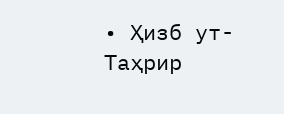• Ҳизб ут-Таҳрир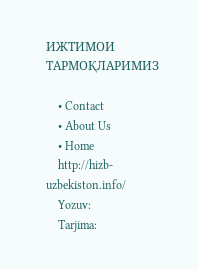ИЖТИМОИ ТАРМОҚЛАРИМИЗ

    • Contact
    • About Us
    • Home
    http://hizb-uzbekiston.info/
    Yozuv:
    Tarjima: